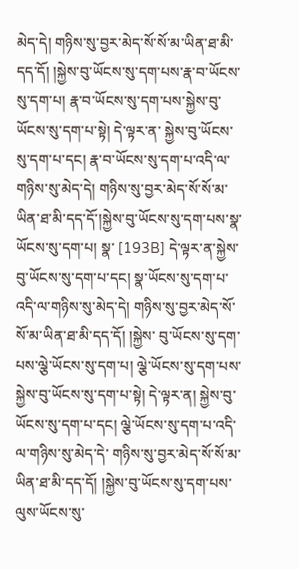མེད་དེ། གཉིས་སུ་བྱར་མེད་སོ་སོ་མ་ཡིན་ཐ་མི་དད་དོ། །སྐྱེས་བུ་ཡོངས་སུ་དག་པས་རྣ་བ་ཡོངས་སུ་དག་པ། རྣ་བ་ཡོངས་སུ་དག་པས་སྐྱེས་བུ་ཡོངས་སུ་དག་པ་སྟེ། དེ་ལྟར་ན་ སྐྱེས་བུ་ཡོངས་སུ་དག་པ་དང། རྣ་བ་ཡོངས་སུ་དག་པ་འདི་ལ་གཉིས་སུ་མེད་དེ། གཉིས་སུ་བྱར་མེད་སོ་སོ་མ་ཡིན་ཐ་མི་དད་དོ་།སྐྱེས་བུ་ཡོངས་སུ་དག་པས་སྣ་ཡོངས་སུ་དག་པ། སྣ་ [193B] དེ་ལྟར་ན་སྐྱེས་བུ་ཡོངས་སུ་དག་པ་དང། སྣ་ཡོངས་སུ་དག་པ་འདི་ལ་གཉིས་སུ་མེད་དེ། གཉིས་སུ་བྱར་མེད་སོ་སོ་མ་ཡིན་ཐ་མི་དད་དོ། །སྐྱེས་ བུ་ཡོངས་སུ་དག་པས་ལྕེ་ཡོངས་སུ་དག་པ། ལྕེ་ཡོངས་སུ་དག་པས་སྐྱེས་བུ་ཡོངས་སུ་དག་པ་སྟེ། དེ་ལྟར་ན། སྐྱེས་བུ་ཡོངས་སུ་དག་པ་དང། ལྕེ་ཡོངས་སུ་དག་པ་འདི་ལ་གཉིས་སུ་མེད་དེ་ གཉིས་སུ་བྱར་མེད་སོ་སོ་མ་ཡིན་ཐ་མི་དད་དོ། །སྐྱེས་བུ་ཡོངས་སུ་དག་པས་ལུས་ཡོངས་སུ་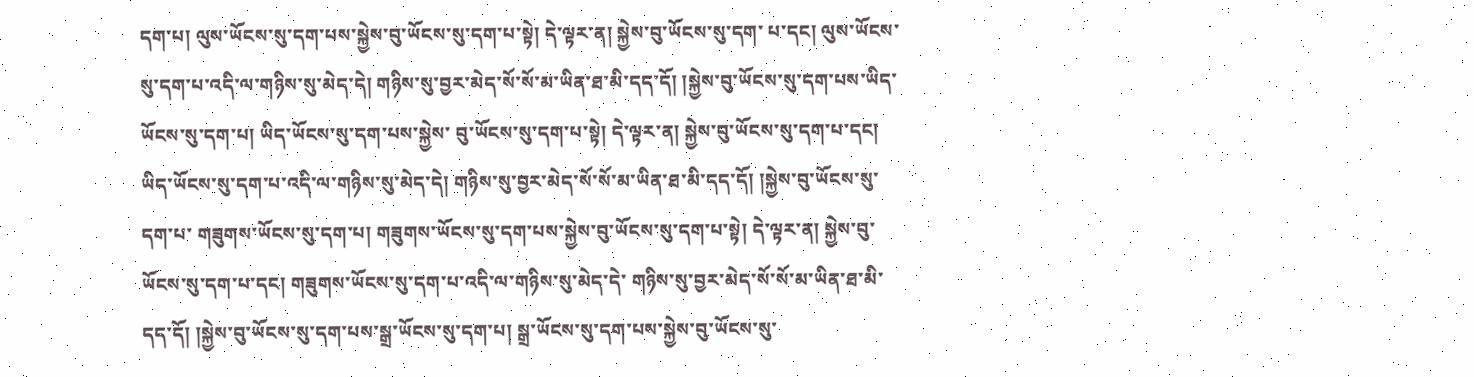དག་པ། ལུས་ཡོངས་སུ་དག་པས་སྐྱེས་བུ་ཡོངས་སུ་དག་པ་སྟེ། དེ་ལྟར་ན། སྐྱེས་བུ་ཡོངས་སུ་དག་ པ་དང། ལུས་ཡོངས་སུ་དག་པ་འདི་ལ་གཉིས་སུ་མེད་དེ། གཉིས་སུ་བྱར་མེད་སོ་སོ་མ་ཡིན་ཐ་མི་དད་དོ། །སྐྱེས་བུ་ཡོངས་སུ་དག་པས་ཡིད་ཡོངས་སུ་དག་པ། ཡིད་ཡོངས་སུ་དག་པས་སྐྱེས་ བུ་ཡོངས་སུ་དག་པ་སྟེ། དེ་ལྟར་ན། སྐྱེས་བུ་ཡོངས་སུ་དག་པ་དང། ཡིད་ཡོངས་སུ་དག་པ་འདི་ལ་གཉིས་སུ་མེད་དེ། གཉིས་སུ་བྱར་མེད་སོ་སོ་མ་ཡིན་ཐ་མི་དད་དོ། །སྐྱེས་བུ་ཡོངས་སུ་དག་པ་ གཟུགས་ཡོངས་སུ་དག་པ། གཟུགས་ཡོངས་སུ་དག་པས་སྐྱེས་བུ་ཡོངས་སུ་དག་པ་སྟེ། དེ་ལྟར་ན། སྐྱེས་བུ་ཡོངས་སུ་དག་པ་དང། གཟུགས་ཡོངས་སུ་དག་པ་འདི་ལ་གཉིས་སུ་མེད་དེ་ གཉིས་སུ་བྱར་མེད་སོ་སོ་མ་ཡིན་ཐ་མི་དད་དོ། །སྐྱེས་བུ་ཡོངས་སུ་དག་པས་སྒྲ་ཡོངས་སུ་དག་པ། སྒྲ་ཡོངས་སུ་དག་པས་སྐྱེས་བུ་ཡོངས་སུ་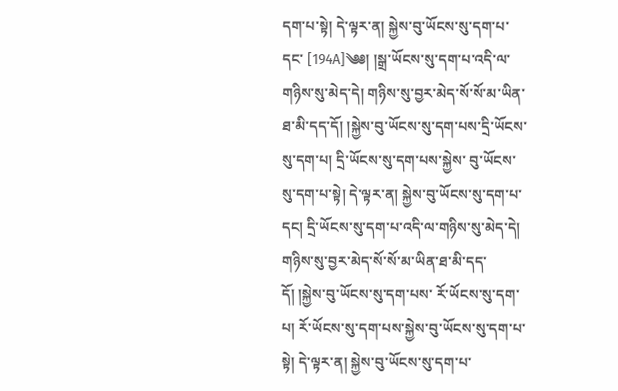དག་པ་སྟེ། དེ་ལྟར་ན། སྐྱེས་བུ་ཡོངས་སུ་དག་པ་དང་ [194A]༄༅། །སྒྲ་ཡོངས་སུ་དག་པ་འདི་ལ་གཉིས་སུ་མེད་དེ། གཉིས་སུ་བྱར་མེད་སོ་སོ་མ་ཡིན་ཐ་མི་དད་དོ། །སྐྱེས་བུ་ཡོངས་སུ་དག་པས་དྲི་ཡོངས་སུ་དག་པ། དྲི་ཡོངས་སུ་དག་པས་སྐྱེས་ བུ་ཡོངས་སུ་དག་པ་སྟེ། དེ་ལྟར་ན། སྐྱེས་བུ་ཡོངས་སུ་དག་པ་དང། དྲི་ཡོངས་སུ་དག་པ་འདི་ལ་གཉིས་སུ་མེད་དེ། གཉིས་སུ་བྱར་མེད་སོ་སོ་མ་ཡིན་ཐ་མི་དད་དོ། །སྐྱེས་བུ་ཡོངས་སུ་དག་པས་ རོ་ཡོངས་སུ་དག་པ། རོ་ཡོངས་སུ་དག་པས་སྐྱེས་བུ་ཡོངས་སུ་དག་པ་སྟེ། དེ་ལྟར་ན། སྐྱེས་བུ་ཡོངས་སུ་དག་པ་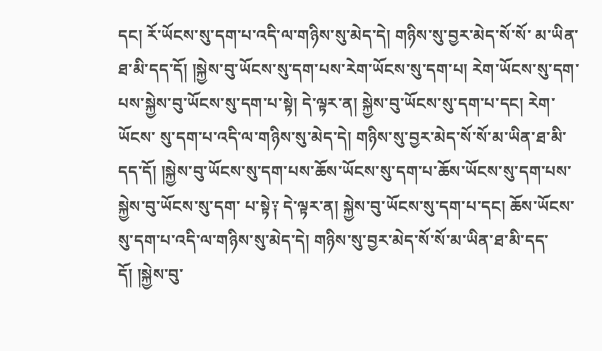དང། རོ་ཡོངས་སུ་དག་པ་འདི་ལ་གཉིས་སུ་མེད་དེ། གཉིས་སུ་བྱར་མེད་སོ་སོ་ མ་ཡིན་ཐ་མི་དད་དོ། །སྐྱེས་བུ་ཡོངས་སུ་དག་པས་རེག་ཡོངས་སུ་དག་པ། རེག་ཡོངས་སུ་དག་པས་སྐྱེས་བུ་ཡོངས་སུ་དག་པ་སྟེ། དེ་ལྟར་ན། སྐྱེས་བུ་ཡོངས་སུ་དག་པ་དང། རེག་ཡོངས་ སུ་དག་པ་འདི་ལ་གཉིས་སུ་མེད་དེ། གཉིས་སུ་བྱར་མེད་སོ་སོ་མ་ཡིན་ཐ་མི་དད་དོ། །སྐྱེས་བུ་ཡོངས་སུ་དག་པས་ཆོས་ཡོངས་སུ་དག་པ་ཆོས་ཡོངས་སུ་དག་པས་སྐྱེས་བུ་ཡོངས་སུ་དག་ པ་སྟེ༑ དེ་ལྟར་ན། སྐྱེས་བུ་ཡོངས་སུ་དག་པ་དང། ཆོས་ཡོངས་སུ་དག་པ་འདི་ལ་གཉིས་སུ་མེད་དེ། གཉིས་སུ་བྱར་མེད་སོ་སོ་མ་ཡིན་ཐ་མི་དད་དོ། །སྐྱེས་བུ་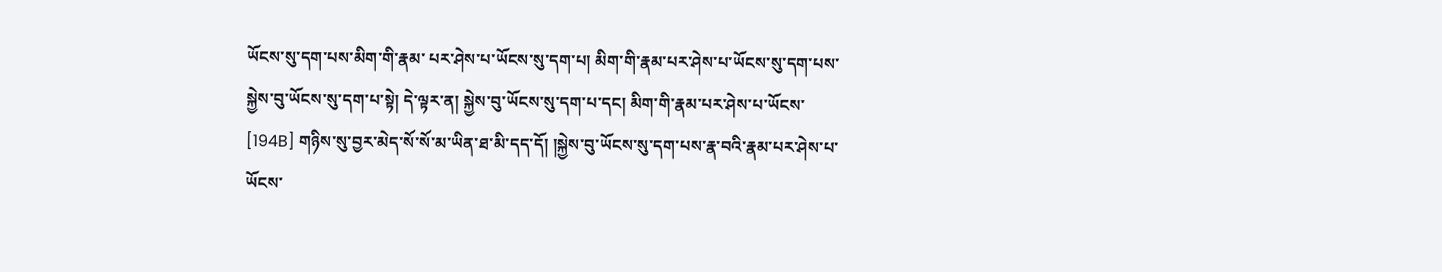ཡོངས་སུ་དག་པས་མིག་གི་རྣམ་ པར་ཤེས་པ་ཡོངས་སུ་དག་པ། མིག་གི་རྣམ་པར་ཤེས་པ་ཡོངས་སུ་དག་པས་སྐྱེས་བུ་ཡོངས་སུ་དག་པ་སྟེ། དེ་ལྟར་ན། སྐྱེས་བུ་ཡོངས་སུ་དག་པ་དང། མིག་གི་རྣམ་པར་ཤེས་པ་ཡོངས་ [194B] གཉིས་སུ་བྱར་མེད་སོ་སོ་མ་ཡིན་ཐ་མི་དད་དོ། །སྐྱེས་བུ་ཡོངས་སུ་དག་པས་རྣ་བའི་རྣམ་པར་ཤེས་པ་ཡོངས་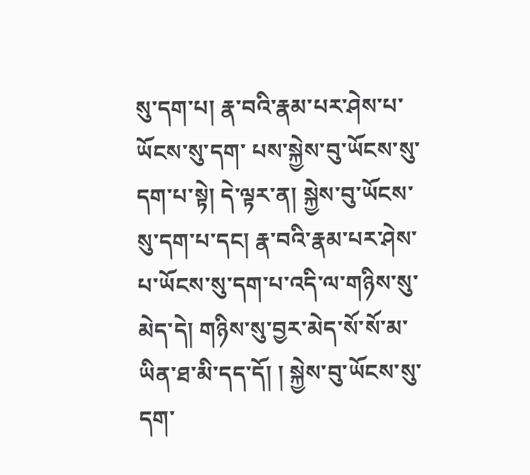སུ་དག་པ། རྣ་བའི་རྣམ་པར་ཤེས་པ་ཡོངས་སུ་དག་ པས་སྐྱེས་བུ་ཡོངས་སུ་དག་པ་སྟེ། དེ་ལྟར་ན། སྐྱེས་བུ་ཡོངས་སུ་དག་པ་དང། རྣ་བའི་རྣམ་པར་ཤེས་པ་ཡོངས་སུ་དག་པ་འདི་ལ་གཉིས་སུ་མེད་དེ། གཉིས་སུ་བྱར་མེད་སོ་སོ་མ་ཡིན་ཐ་མི་དད་དོ། ། སྐྱེས་བུ་ཡོངས་སུ་དག་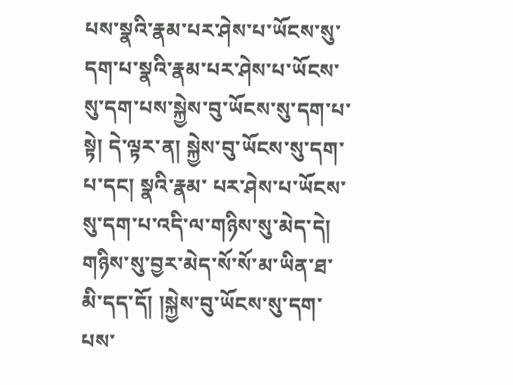པས་སྣའི་རྣམ་པར་ཤེས་པ་ཡོངས་སུ་དག་པ་སྣའི་རྣམ་པར་ཤེས་པ་ཡོངས་སུ་དག་པས་སྐྱེས་བུ་ཡོངས་སུ་དག་པ་སྟེ། དེ་ལྟར་ན། སྐྱེས་བུ་ཡོངས་སུ་དག་པ་དང། སྣའི་རྣམ་ པར་ཤེས་པ་ཡོངས་སུ་དག་པ་འདི་ལ་གཉིས་སུ་མེད་དེ། གཉིས་སུ་བྱར་མེད་སོ་སོ་མ་ཡིན་ཐ་མི་དད་དོ། །སྐྱེས་བུ་ཡོངས་སུ་དག་པས་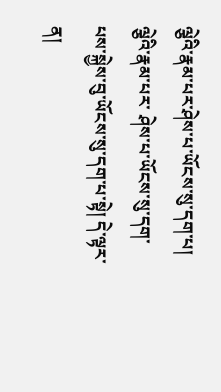ལྕེའི་རྣམ་པར་ཤེས་པ་ཡོངས་སུ་དག་པ། ལྕེའི་རྣམ་པར་ ཤེས་པ་ཡོངས་སུ་དག་པས་སྐྱེས་བུ་ཡོངས་སུ་དག་པ་སྟེ། དེ་ལྟར་ན།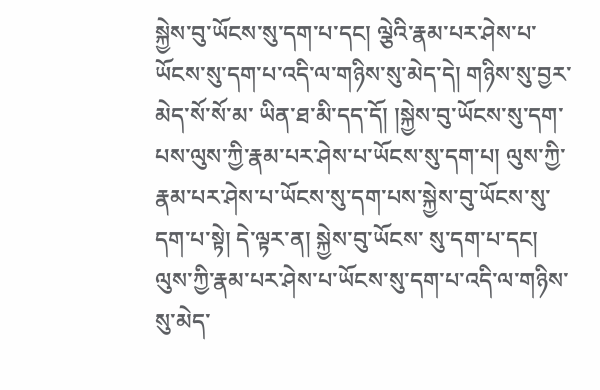སྐྱེས་བུ་ཡོངས་སུ་དག་པ་དང། ལྕེའི་རྣམ་པར་ཤེས་པ་ཡོངས་སུ་དག་པ་འདི་ལ་གཉིས་སུ་མེད་དེ། གཉིས་སུ་བྱར་མེད་སོ་སོ་མ་ ཡིན་ཐ་མི་དད་དོ། །སྐྱེས་བུ་ཡོངས་སུ་དག་པས་ལུས་ཀྱི་རྣམ་པར་ཤེས་པ་ཡོངས་སུ་དག་པ། ལུས་ཀྱི་རྣམ་པར་ཤེས་པ་ཡོངས་སུ་དག་པས་སྐྱེས་བུ་ཡོངས་སུ་དག་པ་སྟེ། དེ་ལྟར་ན། སྐྱེས་བུ་ཡོངས་ སུ་དག་པ་དང། ལུས་ཀྱི་རྣམ་པར་ཤེས་པ་ཡོངས་སུ་དག་པ་འདི་ལ་གཉིས་སུ་མེད་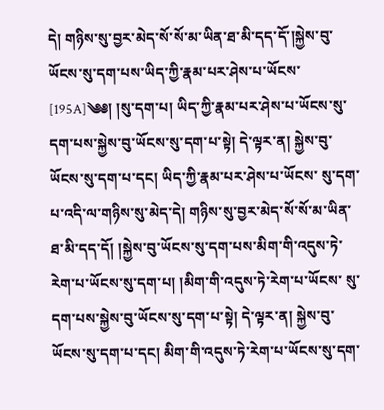དེ། གཉིས་སུ་བྱར་མེད་སོ་སོ་མ་ཡིན་ཐ་མི་དད་དོ་།སྐྱེས་བུ་ཡོངས་སུ་དག་པས་ཡིད་ཀྱི་རྣམ་པར་ཤེས་པ་ཡོངས་ [195A]༄༅། །སུ་དག་པ། ཡིད་ཀྱི་རྣམ་པར་ཤེས་པ་ཡོངས་སུ་དག་པས་སྐྱེས་བུ་ཡོངས་སུ་དག་པ་སྟེ། དེ་ལྟར་ན། སྐྱེས་བུ་ཡོངས་སུ་དག་པ་དང། ཡིད་ཀྱི་རྣམ་པར་ཤེས་པ་ཡོངས་ སུ་དག་པ་འདི་ལ་གཉིས་སུ་མེད་དེ། གཉིས་སུ་བྱར་མེད་སོ་སོ་མ་ཡིན་ཐ་མི་དད་དོ། །སྐྱེས་བུ་ཡོངས་སུ་དག་པས་མིག་གི་འདུས་ཏེ་རེག་པ་ཡོངས་སུ་དག་པ། །མིག་གི་འདུས་ཏེ་རེག་པ་ཡོངས་ སུ་དག་པས་སྐྱེས་བུ་ཡོངས་སུ་དག་པ་སྟེ། དེ་ལྟར་ན། སྐྱེས་བུ་ཡོངས་སུ་དག་པ་དང། མིག་གི་འདུས་ཏེ་རེག་པ་ཡོངས་སུ་དག་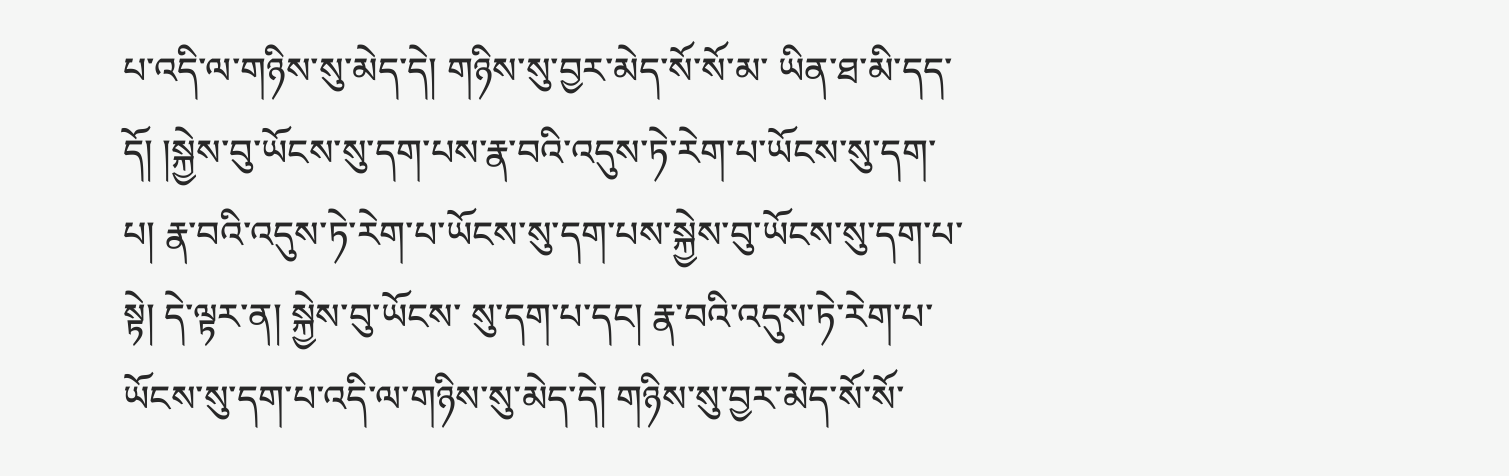པ་འདི་ལ་གཉིས་སུ་མེད་དེ། གཉིས་སུ་བྱར་མེད་སོ་སོ་མ་ ཡིན་ཐ་མི་དད་དོ། །སྐྱེས་བུ་ཡོངས་སུ་དག་པས་རྣ་བའི་འདུས་ཏེ་རེག་པ་ཡོངས་སུ་དག་པ། རྣ་བའི་འདུས་ཏེ་རེག་པ་ཡོངས་སུ་དག་པས་སྐྱེས་བུ་ཡོངས་སུ་དག་པ་སྟེ། དེ་ལྟར་ན། སྐྱེས་བུ་ཡོངས་ སུ་དག་པ་དང། རྣ་བའི་འདུས་ཏེ་རེག་པ་ཡོངས་སུ་དག་པ་འདི་ལ་གཉིས་སུ་མེད་དེ། གཉིས་སུ་བྱར་མེད་སོ་སོ་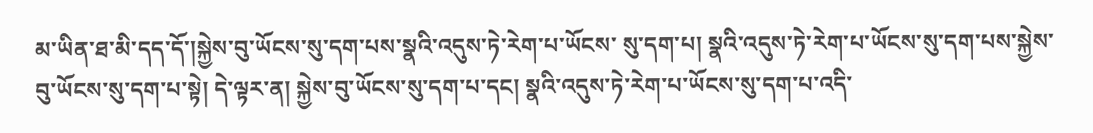མ་ཡིན་ཐ་མི་དད་དོ་།སྐྱེས་བུ་ཡོངས་སུ་དག་པས་སྣའི་འདུས་ཏེ་རེག་པ་ཡོངས་ སུ་དག་པ། སྣའི་འདུས་ཏེ་རེག་པ་ཡོངས་སུ་དག་པས་སྐྱེས་བུ་ཡོངས་སུ་དག་པ་སྟེ། དེ་ལྟར་ན། སྐྱེས་བུ་ཡོངས་སུ་དག་པ་དང། སྣའི་འདུས་ཏེ་རེག་པ་ཡོངས་སུ་དག་པ་འདི་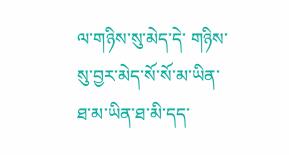ལ་གཉིས་སུ་མེད་དེ་ གཉིས་སུ་བྱར་མེད་སོ་སོ་མ་ཡིན་ཐ་མ་ཡིན་ཐ་མི་དད་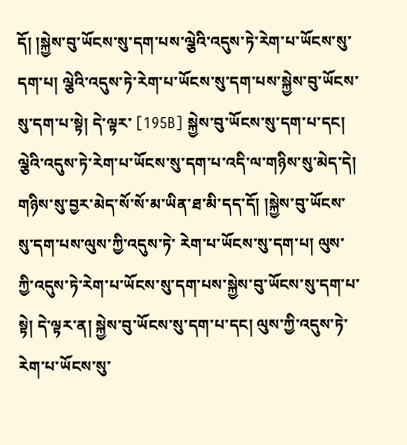དོ། །སྐྱེས་བུ་ཡོངས་སུ་དག་པས་ལྕེའི་འདུས་ཏེ་རེག་པ་ཡོངས་སུ་དག་པ། ལྕེའི་འདུས་ཏེ་རེག་པ་ཡོངས་སུ་དག་པས་སྐྱེས་བུ་ཡོངས་སུ་དག་པ་སྟེ། དེ་ལྟར་ [195B] སྐྱེས་བུ་ཡོངས་སུ་དག་པ་དང། ལྕེའི་འདུས་ཏེ་རེག་པ་ཡོངས་སུ་དག་པ་འདི་ལ་གཉིས་སུ་མེད་དེ། གཉིས་སུ་བྱར་མེད་སོ་སོ་མ་ཡིན་ཐ་མི་དད་དོ། །སྐྱེས་བུ་ཡོངས་སུ་དག་པས་ལུས་ཀྱི་འདུས་ཏེ་ རེག་པ་ཡོངས་སུ་དག་པ། ལུས་ཀྱི་འདུས་ཏེ་རེག་པ་ཡོངས་སུ་དག་པས་སྐྱེས་བུ་ཡོངས་སུ་དག་པ་སྟེ། དེ་ལྟར་ན། སྐྱེས་བུ་ཡོངས་སུ་དག་པ་དང། ལུས་ཀྱི་འདུས་ཏེ་རེག་པ་ཡོངས་སུ་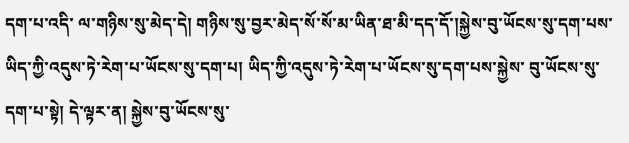དག་པ་འདི་ ལ་གཉིས་སུ་མེད་དེ། གཉིས་སུ་བྱར་མེད་སོ་སོ་མ་ཡིན་ཐ་མི་དད་དོ་།སྐྱེས་བུ་ཡོངས་སུ་དག་པས་ཡིད་ཀྱི་འདུས་ཏེ་རེག་པ་ཡོངས་སུ་དག་པ། ཡིད་ཀྱི་འདུས་ཏེ་རེག་པ་ཡོངས་སུ་དག་པས་སྐྱེས་ བུ་ཡོངས་སུ་དག་པ་སྟེ། དེ་ལྟར་ན། སྐྱེས་བུ་ཡོངས་སུ་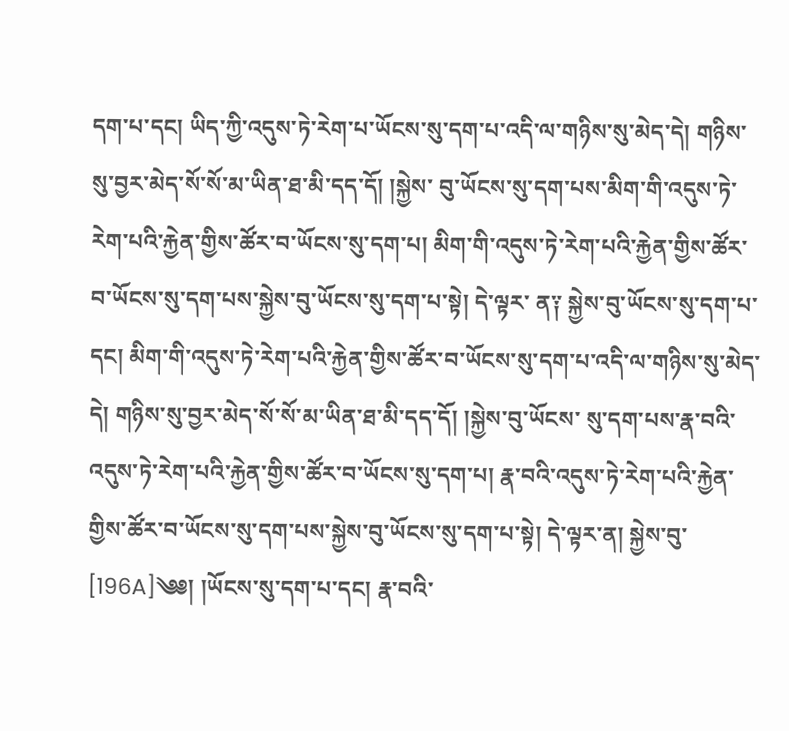དག་པ་དང། ཡིད་ཀྱི་འདུས་ཏེ་རེག་པ་ཡོངས་སུ་དག་པ་འདི་ལ་གཉིས་སུ་མེད་དེ། གཉིས་སུ་བྱར་མེད་སོ་སོ་མ་ཡིན་ཐ་མི་དད་དོ། །སྐྱེས་ བུ་ཡོངས་སུ་དག་པས་མིག་གི་འདུས་ཏེ་རེག་པའི་རྐྱེན་གྱིས་ཚོར་བ་ཡོངས་སུ་དག་པ། མིག་གི་འདུས་ཏེ་རེག་པའི་རྐྱེན་གྱིས་ཚོར་བ་ཡོངས་སུ་དག་པས་སྐྱེས་བུ་ཡོངས་སུ་དག་པ་སྟེ། དེ་ལྟར་ ན༑ སྐྱེས་བུ་ཡོངས་སུ་དག་པ་དང། མིག་གི་འདུས་ཏེ་རེག་པའི་རྐྱེན་གྱིས་ཚོར་བ་ཡོངས་སུ་དག་པ་འདི་ལ་གཉིས་སུ་མེད་དེ། གཉིས་སུ་བྱར་མེད་སོ་སོ་མ་ཡིན་ཐ་མི་དད་དོ། །སྐྱེས་བུ་ཡོངས་ སུ་དག་པས་རྣ་བའི་འདུས་ཏེ་རེག་པའི་རྐྱེན་གྱིས་ཚོར་བ་ཡོངས་སུ་དག་པ། རྣ་བའི་འདུས་ཏེ་རེག་པའི་རྐྱེན་གྱིས་ཚོར་བ་ཡོངས་སུ་དག་པས་སྐྱེས་བུ་ཡོངས་སུ་དག་པ་སྟེ། དེ་ལྟར་ན། སྐྱེས་བུ་ [196A]༄༅། །ཡོངས་སུ་དག་པ་དང། རྣ་བའི་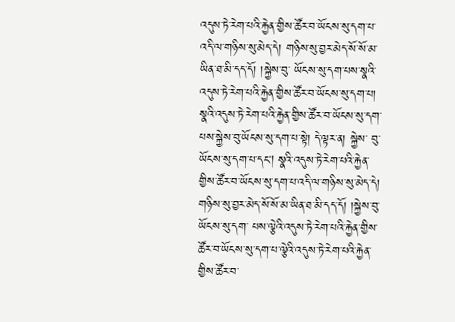འདུས་ཏེ་རེག་པའི་རྐྱེན་གྱིས་ཚོར་བ་ཡོངས་སུ་དག་པ་འདི་ལ་གཉིས་སུ་མེད་དེ། གཉིས་སུ་བྱར་མེད་སོ་སོ་མ་ཡིན་ཐ་མི་དད་དོ། །སྐྱེས་བུ་ ཡོངས་སུ་དག་པས་སྣའི་འདུས་ཏེ་རེག་པའི་རྐྱེན་གྱིས་ཚོར་བ་ཡོངས་སུ་དག་པ། སྣའི་འདུས་ཏེ་རེག་པའི་རྐྱེན་གྱིས་ཚོར་བ་ཡོངས་སུ་དག་པས་སྐྱེས་བུ་ཡོངས་སུ་དག་པ་སྟེ། དེ་ལྟར་ན། སྐྱེས་ བུ་ཡོངས་སུ་དག་པ་དང། སྣའི་འདུས་ཏེ་རེག་པའི་རྐྱེན་གྱིས་ཚོར་བ་ཡོངས་སུ་དག་པ་འདི་ལ་གཉིས་སུ་མེད་དེ། གཉིས་སུ་བྱར་མེད་སོ་སོ་མ་ཡིན་ཐ་མི་དད་དོ། །སྐྱེས་བུ་ཡོངས་སུ་དག་ པས་ལྕེའི་འདུས་ཏེ་རེག་པའི་རྐྱེན་གྱིས་ཚོར་བ་ཡོངས་སུ་དག་པ་ལྕེའི་འདུས་ཏེ་རེག་པའི་རྐྱེན་གྱིས་ཚོར་བ་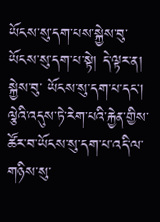ཡོངས་སུ་དག་པས་སྐྱེས་བུ་ཡོངས་སུ་དག་པ་སྟེ། དེ་ལྟར་ན། སྐྱེས་བུ་ ཡོངས་སུ་དག་པ་དང། ལྕེའི་འདུས་ཏེ་རེག་པའི་རྐྱེན་གྱིས་ཚོར་བ་ཡོངས་སུ་དག་པ་འདི་ལ་གཉིས་སུ་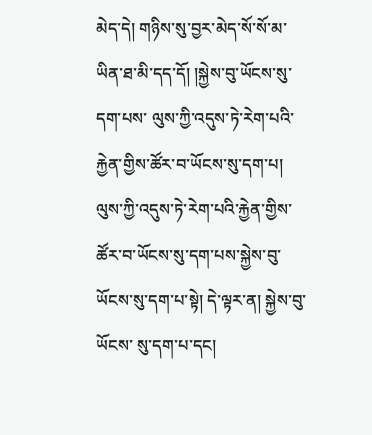མེད་དེ། གཉིས་སུ་བྱར་མེད་སོ་སོ་མ་ཡིན་ཐ་མི་དད་དོ། །སྐྱེས་བུ་ཡོངས་སུ་དག་པས་ ལུས་ཀྱི་འདུས་ཏེ་རེག་པའི་རྐྱེན་གྱིས་ཚོར་བ་ཡོངས་སུ་དག་པ། ལུས་ཀྱི་འདུས་ཏེ་རེག་པའི་རྐྱེན་གྱིས་ཚོར་བ་ཡོངས་སུ་དག་པས་སྐྱེས་བུ་ཡོངས་སུ་དག་པ་སྟེ། དེ་ལྟར་ན། སྐྱེས་བུ་ཡོངས་ སུ་དག་པ་དང།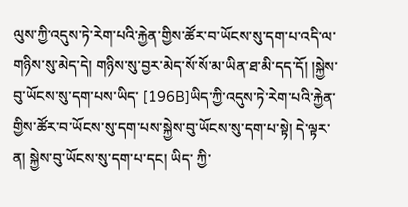ལུས་ཀྱི་འདུས་ཏེ་རེག་པའི་རྐྱེན་གྱིས་ཚོར་བ་ཡོངས་སུ་དག་པ་འདི་ལ་གཉིས་སུ་མེད་དེ། གཉིས་སུ་བྱར་མེད་སོ་སོ་མ་ཡིན་ཐ་མི་དད་དོ། །སྐྱེས་བུ་ཡོངས་སུ་དག་པས་ཡིད་ [196B]ཡིད་ཀྱི་འདུས་ཏེ་རེག་པའི་རྐྱེན་གྱིས་ཚོར་བ་ཡོངས་སུ་དག་པས་སྐྱེས་བུ་ཡོངས་སུ་དག་པ་སྟེ། དེ་ལྟར་ན། སྐྱེས་བུ་ཡོངས་སུ་དག་པ་དང། ཡིད་ ཀྱི་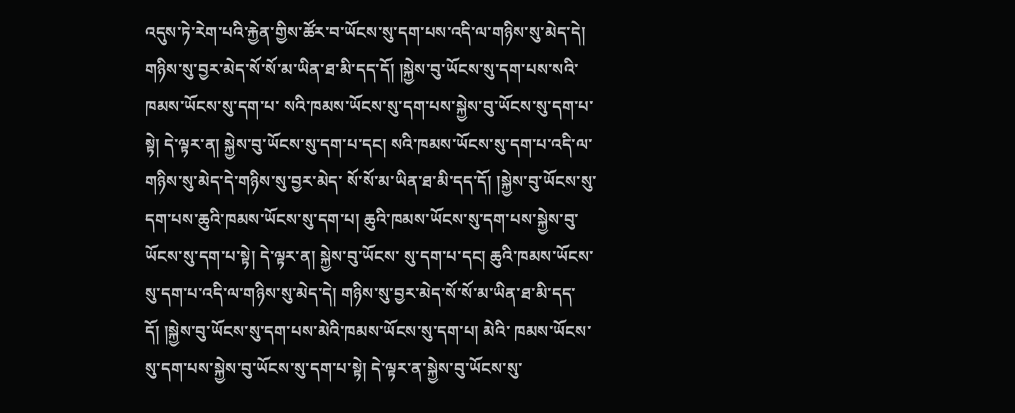འདུས་ཏེ་རེག་པའི་རྐྱེན་གྱིས་ཚོར་བ་ཡོངས་སུ་དག་པས་འདི་ལ་གཉིས་སུ་མེད་དེ། གཉིས་སུ་བྱར་མེད་སོ་སོ་མ་ཡིན་ཐ་མི་དད་དོ། །སྐྱེས་བུ་ཡོངས་སུ་དག་པས་སའི་ཁམས་ཡོངས་སུ་དག་པ་ སའི་ཁམས་ཡོངས་སུ་དག་པས་སྐྱེས་བུ་ཡོངས་སུ་དག་པ་སྟེ། དེ་ལྟར་ན། སྐྱེས་བུ་ཡོངས་སུ་དག་པ་དང། སའི་ཁམས་ཡོངས་སུ་དག་པ་འདི་ལ་གཉིས་སུ་མེད་དེ་གཉིས་སུ་བྱར་མེད་ སོ་སོ་མ་ཡིན་ཐ་མི་དད་དོ། །སྐྱེས་བུ་ཡོངས་སུ་དག་པས་ཆུའི་ཁམས་ཡོངས་སུ་དག་པ། ཆུའི་ཁམས་ཡོངས་སུ་དག་པས་སྐྱེས་བུ་ཡོངས་སུ་དག་པ་སྟེ། དེ་ལྟར་ན། སྐྱེས་བུ་ཡོངས་ སུ་དག་པ་དང། ཆུའི་ཁམས་ཡོངས་སུ་དག་པ་འདི་ལ་གཉིས་སུ་མེད་དེ། གཉིས་སུ་བྱར་མེད་སོ་སོ་མ་ཡིན་ཐ་མི་དད་དོ། །སྐྱེས་བུ་ཡོངས་སུ་དག་པས་མེའི་ཁམས་ཡོངས་སུ་དག་པ། མེའི་ ཁམས་ཡོངས་སུ་དག་པས་སྐྱེས་བུ་ཡོངས་སུ་དག་པ་སྟེ། དེ་ལྟར་ན་སྐྱེས་བུ་ཡོངས་སུ་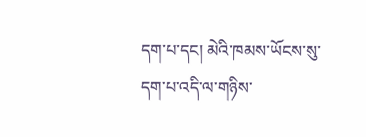དག་པ་དང། མེའི་ཁམས་ཡོངས་སུ་དག་པ་འདི་ལ་གཉིས་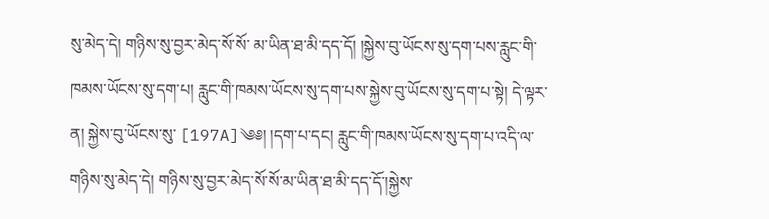སུ་མེད་དེ། གཉིས་སུ་བྱར་མེད་སོ་སོ་ མ་ཡིན་ཐ་མི་དད་དོ། །སྐྱེས་བུ་ཡོངས་སུ་དག་པས་རླུང་གི་ཁམས་ཡོངས་སུ་དག་པ། རླུང་གི་ཁམས་ཡོངས་སུ་དག་པས་སྐྱེས་བུ་ཡོངས་སུ་དག་པ་སྟེ། དེ་ལྟར་ན། སྐྱེས་བུ་ཡོངས་སུ་ [197A]༄༅། །དག་པ་དང། རླུང་གི་ཁམས་ཡོངས་སུ་དག་པ་འདི་ལ་གཉིས་སུ་མེད་དེ། གཉིས་སུ་བྱར་མེད་སོ་སོ་མ་ཡིན་ཐ་མི་དད་དོ་།སྐྱེས་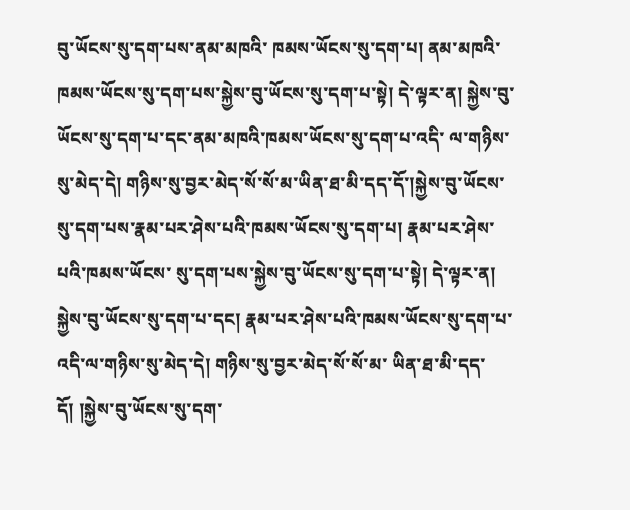བུ་ཡོངས་སུ་དག་པས་ནམ་མཁའི་ ཁམས་ཡོངས་སུ་དག་པ། ནམ་མཁའི་ཁམས་ཡོངས་སུ་དག་པས་སྐྱེས་བུ་ཡོངས་སུ་དག་པ་སྟེ། དེ་ལྟར་ན། སྐྱེས་བུ་ཡོངས་སུ་དག་པ་དང་ནམ་མཁའི་ཁམས་ཡོངས་སུ་དག་པ་འདི་ ལ་གཉིས་སུ་མེད་དེ། གཉིས་སུ་བྱར་མེད་སོ་སོ་མ་ཡིན་ཐ་མི་དད་དོ་།སྐྱེས་བུ་ཡོངས་སུ་དག་པས་རྣམ་པར་ཤེས་པའི་ཁམས་ཡོངས་སུ་དག་པ། རྣམ་པར་ཤེས་པའི་ཁམས་ཡོངས་ སུ་དག་པས་སྐྱེས་བུ་ཡོངས་སུ་དག་པ་སྟེ། དེ་ལྟར་ན། སྐྱེས་བུ་ཡོངས་སུ་དག་པ་དང། རྣམ་པར་ཤེས་པའི་ཁམས་ཡོངས་སུ་དག་པ་འདི་ལ་གཉིས་སུ་མེད་དེ། གཉིས་སུ་བྱར་མེད་སོ་སོ་མ་ ཡིན་ཐ་མི་དད་དོ། །སྐྱེས་བུ་ཡོངས་སུ་དག་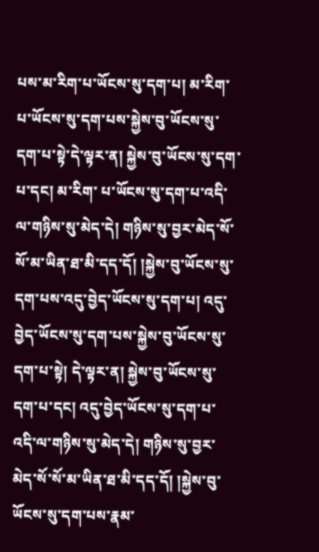པས་མ་རིག་པ་ཡོངས་སུ་དག་པ། མ་རིག་པ་ཡོངས་སུ་དག་པས་སྐྱེས་བུ་ཡོངས་སུ་དག་པ་སྟེ་དེ་ལྟར་ན། སྐྱེས་བུ་ཡོངས་སུ་དག་པ་དང། མ་རིག་ པ་ཡོངས་སུ་དག་པ་འདི་ལ་གཉིས་སུ་མེད་དེ། གཉིས་སུ་བྱར་མེད་སོ་སོ་མ་ཡིན་ཐ་མི་དད་དོ། །སྐྱེས་བུ་ཡོངས་སུ་དག་པས་འདུ་བྱེད་ཡོངས་སུ་དག་པ། འདུ་བྱེད་ཡོངས་སུ་དག་པས་སྐྱེས་བུ་ཡོངས་སུ་ དག་པ་སྟེ། དེ་ལྟར་ན། སྐྱེས་བུ་ཡོངས་སུ་དག་པ་དང། འདུ་བྱེད་ཡོངས་སུ་དག་པ་འདི་ལ་གཉིས་སུ་མེད་དེ། གཉིས་སུ་བྱར་མེད་སོ་སོ་མ་ཡིན་ཐ་མི་དད་དོ། །སྐྱེས་བུ་ཡོངས་སུ་དག་པས་རྣམ་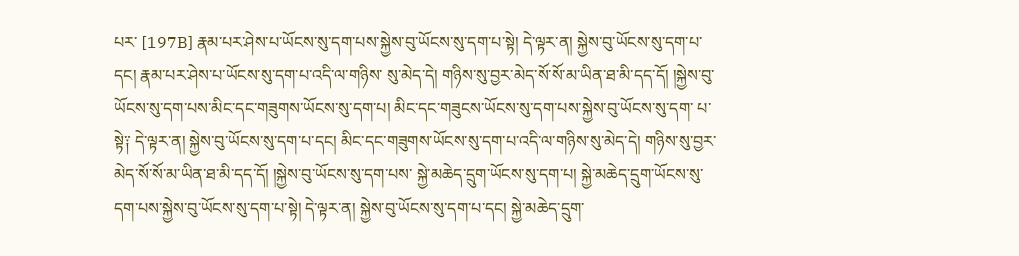པར་ [197B] རྣམ་པར་ཤེས་པ་ཡོངས་སུ་དག་པས་སྐྱེས་བུ་ཡོངས་སུ་དག་པ་སྟེ། དེ་ལྟར་ན། སྐྱེས་བུ་ཡོངས་སུ་དག་པ་དང། རྣམ་པར་ཤེས་པ་ཡོངས་སུ་དག་པ་འདི་ལ་གཉིས་ སུ་མེད་དེ། གཉིས་སུ་བྱར་མེད་སོ་སོ་མ་ཡིན་ཐ་མི་དད་དོ། །སྐྱེས་བུ་ཡོངས་སུ་དག་པས་མིང་དང་གཟུགས་ཡོངས་སུ་དག་པ། མིང་དང་གཟུངས་ཡོངས་སུ་དག་པས་སྐྱེས་བུ་ཡོངས་སུ་དག་ པ་སྟེ༑ དེ་ལྟར་ན། སྐྱེས་བུ་ཡོངས་སུ་དག་པ་དང། མིང་དང་གཟུགས་ཡོངས་སུ་དག་པ་འདི་ལ་གཉིས་སུ་མེད་དེ། གཉིས་སུ་བྱར་མེད་སོ་སོ་མ་ཡིན་ཐ་མི་དད་དོ། །སྐྱེས་བུ་ཡོངས་སུ་དག་པས་ སྐྱེ་མཆེད་དྲུག་ཡོངས་སུ་དག་པ། སྐྱེ་མཆེད་དྲུག་ཡོངས་སུ་དག་པས་སྐྱེས་བུ་ཡོངས་སུ་དག་པ་སྟེ། དེ་ལྟར་ན། སྐྱེས་བུ་ཡོངས་སུ་དག་པ་དང། སྐྱེ་མཆེད་དྲུག་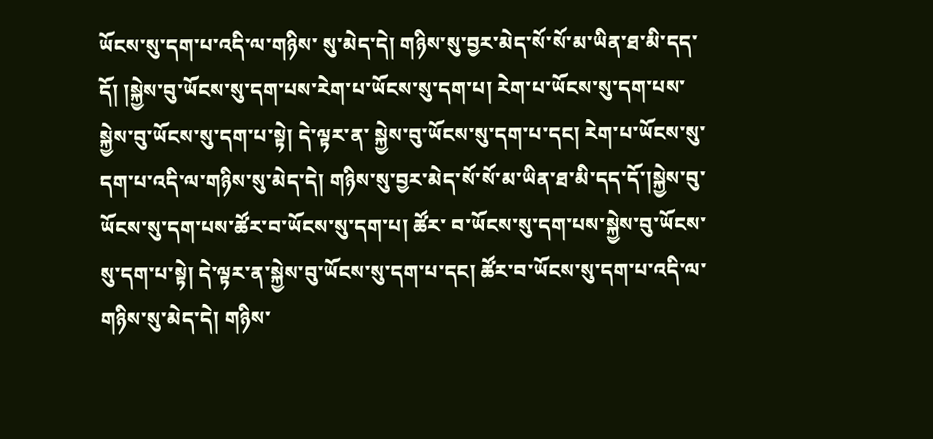ཡོངས་སུ་དག་པ་འདི་ལ་གཉིས་ སུ་མེད་དེ། གཉིས་སུ་བྱར་མེད་སོ་སོ་མ་ཡིན་ཐ་མི་དད་དོ། །སྐྱེས་བུ་ཡོངས་སུ་དག་པས་རེག་པ་ཡོངས་སུ་དག་པ། རེག་པ་ཡོངས་སུ་དག་པས་སྐྱེས་བུ་ཡོངས་སུ་དག་པ་སྟེ། དེ་ལྟར་ན་ སྐྱེས་བུ་ཡོངས་སུ་དག་པ་དང། རེག་པ་ཡོངས་སུ་དག་པ་འདི་ལ་གཉིས་སུ་མེད་དེ། གཉིས་སུ་བྱར་མེད་སོ་སོ་མ་ཡིན་ཐ་མི་དད་དོ་།སྐྱེས་བུ་ཡོངས་སུ་དག་པས་ཚོར་བ་ཡོངས་སུ་དག་པ། ཚོར་ བ་ཡོངས་སུ་དག་པས་སྐྱེས་བུ་ཡོངས་སུ་དག་པ་སྟེ། དེ་ལྟར་ན་སྐྱེས་བུ་ཡོངས་སུ་དག་པ་དང། ཚོར་བ་ཡོངས་སུ་དག་པ་འདི་ལ་གཉིས་སུ་མེད་དེ། གཉིས་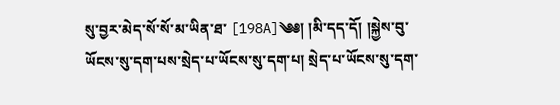སུ་བྱར་མེད་སོ་སོ་མ་ཡིན་ཐ་ [198A]༄༅། །མི་དད་དོ། །སྐྱེས་བུ་ཡོངས་སུ་དག་པས་སྲེད་པ་ཡོངས་སུ་དག་པ། སྲེད་པ་ཡོངས་སུ་དག་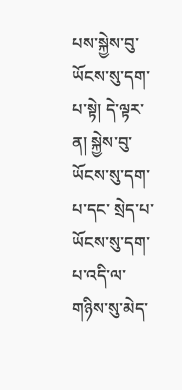པས་སྐྱེས་བུ་ཡོངས་སུ་དག་པ་སྟེ། དེ་ལྟར་ན། སྐྱེས་བུ་ཡོངས་སུ་དག་པ་དང་ སྲེད་པ་ཡོངས་སུ་དག་པ་འདི་ལ་གཉིས་སུ་མེད་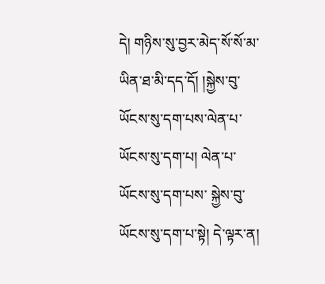དེ། གཉིས་སུ་བྱར་མེད་སོ་སོ་མ་ཡིན་ཐ་མི་དད་དོ། །སྐྱེས་བུ་ཡོངས་སུ་དག་པས་ལེན་པ་ཡོངས་སུ་དག་པ། ལེན་པ་ཡོངས་སུ་དག་པས་ སྐྱེས་བུ་ཡོངས་སུ་དག་པ་སྟེ། དེ་ལྟར་ན།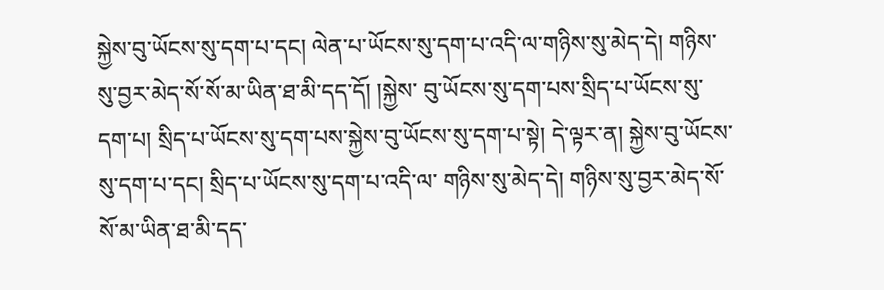སྐྱེས་བུ་ཡོངས་སུ་དག་པ་དང། ལེན་པ་ཡོངས་སུ་དག་པ་འདི་ལ་གཉིས་སུ་མེད་དེ། གཉིས་སུ་བྱར་མེད་སོ་སོ་མ་ཡིན་ཐ་མི་དད་དོ། །སྐྱེས་ བུ་ཡོངས་སུ་དག་པས་སྲིད་པ་ཡོངས་སུ་དག་པ། སྲིད་པ་ཡོངས་སུ་དག་པས་སྐྱེས་བུ་ཡོངས་སུ་དག་པ་སྟེ། དེ་ལྟར་ན། སྐྱེས་བུ་ཡོངས་སུ་དག་པ་དང། སྲིད་པ་ཡོངས་སུ་དག་པ་འདི་ལ་ གཉིས་སུ་མེད་དེ། གཉིས་སུ་བྱར་མེད་སོ་སོ་མ་ཡིན་ཐ་མི་དད་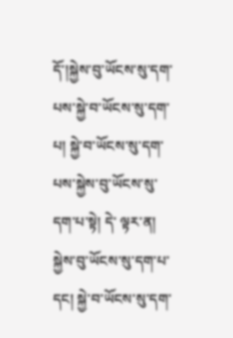དོ་།སྐྱེས་བུ་ཡོངས་སུ་དག་པས་སྐྱེ་བ་ཡོངས་སུ་དག་པ། སྐྱེ་བ་ཡོངས་སུ་དག་པས་སྐྱེས་བུ་ཡོངས་སུ་དག་པ་སྟེ། དེ་ ལྟར་ན། སྐྱེས་བུ་ཡོངས་སུ་དག་པ་དང། སྐྱེ་བ་ཡོངས་སུ་དག་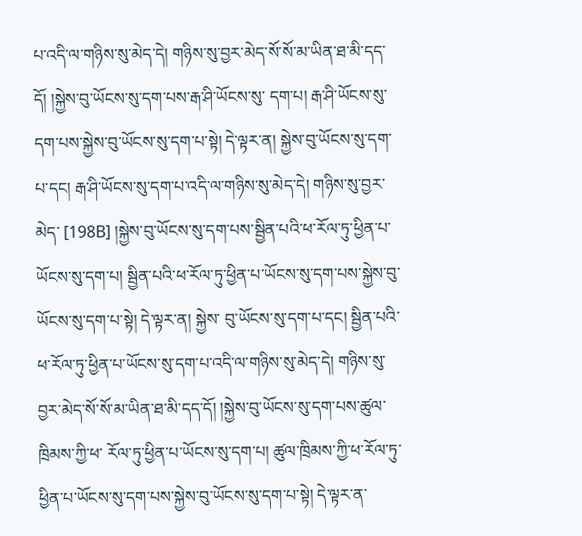པ་འདི་ལ་གཉིས་སུ་མེད་དེ། གཉིས་སུ་བྱར་མེད་སོ་སོ་མ་ཡིན་ཐ་མི་དད་དོ། །སྐྱེས་བུ་ཡོངས་སུ་དག་པས་རྒ་ཤི་ཡོངས་སུ་ དག་པ། རྒ་ཤི་ཡོངས་སུ་དག་པས་སྐྱེས་བུ་ཡོངས་སུ་དག་པ་སྟེ། དེ་ལྟར་ན། སྐྱེས་བུ་ཡོངས་སུ་དག་པ་དང། རྒ་ཤི་ཡོངས་སུ་དག་པ་འདི་ལ་གཉིས་སུ་མེད་དེ། གཉིས་སུ་བྱར་མེད་ [198B] །སྐྱེས་བུ་ཡོངས་སུ་དག་པས་སྦྱིན་པའི་ཕ་རོལ་ཏུ་ཕྱིན་པ་ཡོངས་སུ་དག་པ། སྦྱིན་པའི་ཕ་རོལ་ཏུ་ཕྱིན་པ་ཡོངས་སུ་དག་པས་སྐྱེས་བུ་ཡོངས་སུ་དག་པ་སྟེ། དེ་ལྟར་ན། སྐྱེས་ བུ་ཡོངས་སུ་དག་པ་དང། སྦྱིན་པའི་ཕ་རོལ་ཏུ་ཕྱིན་པ་ཡོངས་སུ་དག་པ་འདི་ལ་གཉིས་སུ་མེད་དེ། གཉིས་སུ་བྱར་མེད་སོ་སོ་མ་ཡིན་ཐ་མི་དད་དོ། །སྐྱེས་བུ་ཡོངས་སུ་དག་པས་ཚུལ་ཁྲིམས་ཀྱི་ཕ་ རོལ་ཏུ་ཕྱིན་པ་ཡོངས་སུ་དག་པ། ཚུལ་ཁྲིམས་ཀྱི་ཕ་རོལ་ཏུ་ཕྱིན་པ་ཡོངས་སུ་དག་པས་སྐྱེས་བུ་ཡོངས་སུ་དག་པ་སྟེ། དེ་ལྟར་ན་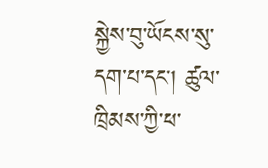སྐྱེས་བུ་ཡོངས་སུ་དག་པ་དང། ཚུལ་ཁྲིམས་ཀྱི་ཕ་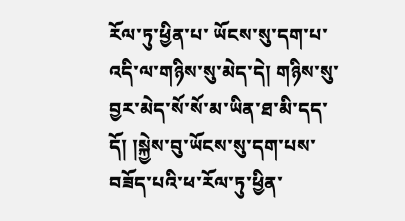རོལ་ཏུ་ཕྱིན་པ་ ཡོངས་སུ་དག་པ་འདི་ལ་གཉིས་སུ་མེད་དེ། གཉིས་སུ་བྱར་མེད་སོ་སོ་མ་ཡིན་ཐ་མི་དད་དོ། །སྐྱེས་བུ་ཡོངས་སུ་དག་པས་བཟོད་པའི་ཕ་རོལ་ཏུ་ཕྱིན་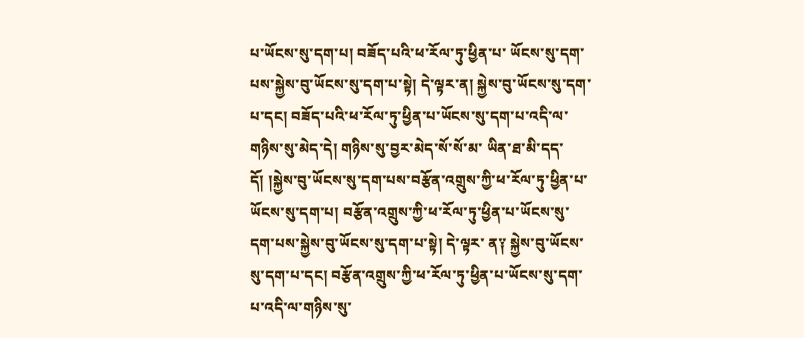པ་ཡོངས་སུ་དག་པ། བཟོད་པའི་ཕ་རོལ་ཏུ་ཕྱིན་པ་ ཡོངས་སུ་དག་པས་སྐྱེས་བུ་ཡོངས་སུ་དག་པ་སྟེ། དེ་ལྟར་ན། སྐྱེས་བུ་ཡོངས་སུ་དག་པ་དང། བཟོད་པའི་ཕ་རོལ་ཏུ་ཕྱིན་པ་ཡོངས་སུ་དག་པ་འདི་ལ་གཉིས་སུ་མེད་དེ། གཉིས་སུ་བྱར་མེད་སོ་སོ་མ་ ཡིན་ཐ་མི་དད་དོ། །སྐྱེས་བུ་ཡོངས་སུ་དག་པས་བརྩོན་འགྲུས་ཀྱི་ཕ་རོལ་ཏུ་ཕྱིན་པ་ཡོངས་སུ་དག་པ། བརྩོན་འགྲུས་ཀྱི་ཕ་རོལ་ཏུ་ཕྱིན་པ་ཡོངས་སུ་དག་པས་སྐྱེས་བུ་ཡོངས་སུ་དག་པ་སྟེ། དེ་ལྟར་ ན༑ སྐྱེས་བུ་ཡོངས་སུ་དག་པ་དང། བརྩོན་འགྲུས་ཀྱི་ཕ་རོལ་ཏུ་ཕྱིན་པ་ཡོངས་སུ་དག་པ་འདི་ལ་གཉིས་སུ་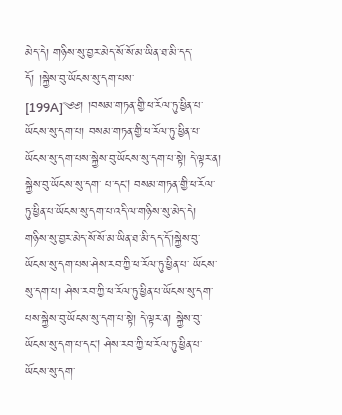མེད་དེ། གཉིས་སུ་བྱར་མེད་སོ་སོ་མ་ཡིན་ཐ་མི་དད་དོ། །སྐྱེས་བུ་ཡོངས་སུ་དག་པས་ [199A]༄༅། །བསམ་གཏན་གྱི་ཕ་རོལ་ཏུ་ཕྱིན་པ་ཡོངས་སུ་དག་པ། བསམ་གཏན་གྱི་ཕ་རོལ་ཏུ་ཕྱིན་པ་ཡོངས་སུ་དག་པས་སྐྱེས་བུ་ཡོངས་སུ་དག་པ་སྟེ། དེ་ལྟར་ན། སྐྱེས་བུ་ཡོངས་སུ་དག་ པ་དང། བསམ་གཏན་གྱི་ཕ་རོལ་ཏུ་ཕྱིན་པ་ཡོངས་སུ་དག་པ་འདི་ལ་གཉིས་སུ་མེད་དེ། གཉིས་སུ་བྱར་མེད་སོ་སོ་མ་ཡིན་ཐ་མི་དད་དོ་།སྐྱེས་བུ་ཡོངས་སུ་དག་པས་ཤེས་རབ་ཀྱི་ཕ་རོལ་ཏུ་ཕྱིན་པ་ ཡོངས་སུ་དག་པ། ཤེས་རབ་ཀྱི་ཕ་རོལ་ཏུ་ཕྱིན་པ་ཡོངས་སུ་དག་པས་སྐྱེས་བུ་ཡོངས་སུ་དག་པ་སྟེ། དེ་ལྟར་ན། སྐྱེས་བུ་ཡོངས་སུ་དག་པ་དང། ཤེས་རབ་ཀྱི་ཕ་རོལ་ཏུ་ཕྱིན་པ་ཡོངས་སུ་དག་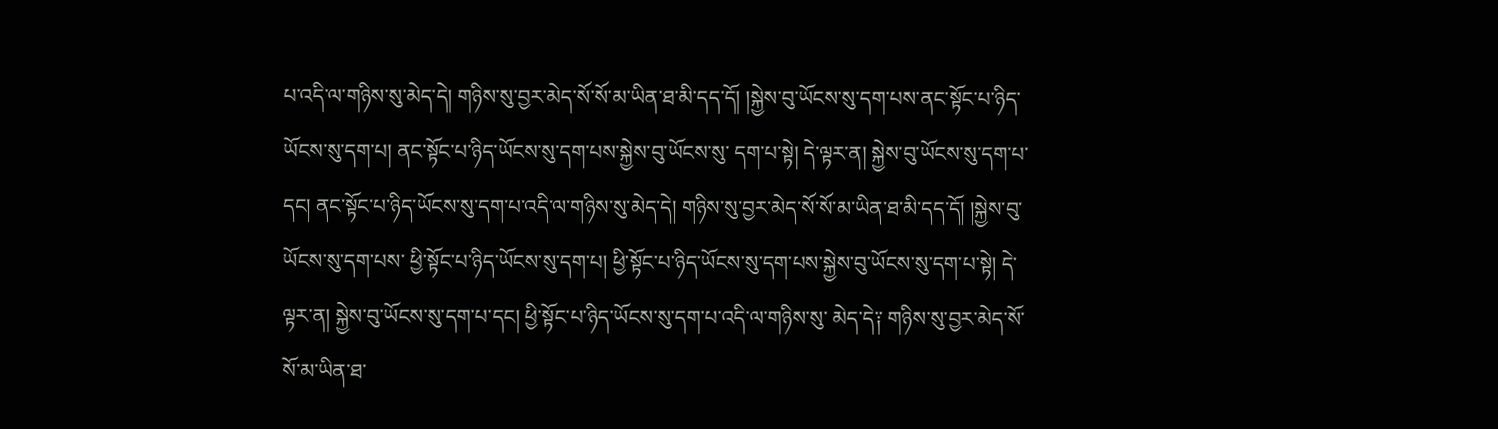པ་འདི་ལ་གཉིས་སུ་མེད་དེ། གཉིས་སུ་བྱར་མེད་སོ་སོ་མ་ཡིན་ཐ་མི་དད་དོ། །སྐྱེས་བུ་ཡོངས་སུ་དག་པས་ནང་སྟོང་པ་ཉིད་ཡོངས་སུ་དག་པ། ནང་སྟོང་པ་ཉིད་ཡོངས་སུ་དག་པས་སྐྱེས་བུ་ཡོངས་སུ་ དག་པ་སྟེ། དེ་ལྟར་ན། སྐྱེས་བུ་ཡོངས་སུ་དག་པ་དང། ནང་སྟོང་པ་ཉིད་ཡོངས་སུ་དག་པ་འདི་ལ་གཉིས་སུ་མེད་དེ། གཉིས་སུ་བྱར་མེད་སོ་སོ་མ་ཡིན་ཐ་མི་དད་དོ། །སྐྱེས་བུ་ཡོངས་སུ་དག་པས་ ཕྱི་སྟོང་པ་ཉིད་ཡོངས་སུ་དག་པ། ཕྱི་སྟོང་པ་ཉིད་ཡོངས་སུ་དག་པས་སྐྱེས་བུ་ཡོངས་སུ་དག་པ་སྟེ། དེ་ལྟར་ན། སྐྱེས་བུ་ཡོངས་སུ་དག་པ་དང། ཕྱི་སྟོང་པ་ཉིད་ཡོངས་སུ་དག་པ་འདི་ལ་གཉིས་སུ་ མེད་དེ༑ གཉིས་སུ་བྱར་མེད་སོ་སོ་མ་ཡིན་ཐ་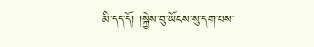མི་དད་དོ། །སྐྱེས་བུ་ཡོངས་སུ་དག་པས་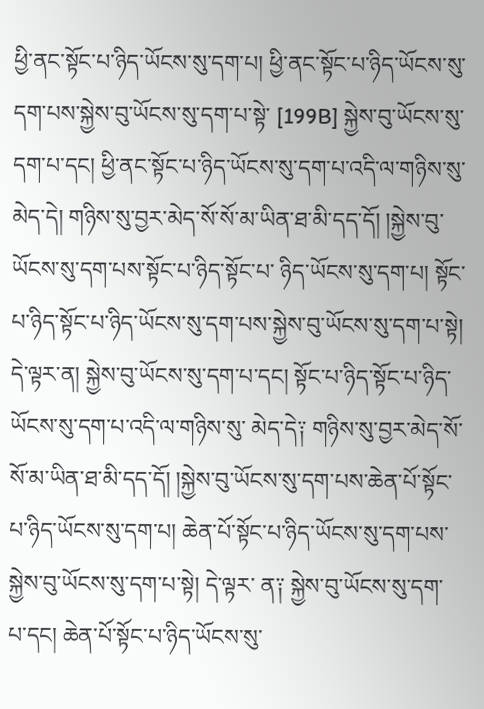ཕྱི་ནང་སྟོང་པ་ཉིད་ཡོངས་སུ་དག་པ། ཕྱི་ནང་སྟོང་པ་ཉིད་ཡོངས་སུ་དག་པས་སྐྱེས་བུ་ཡོངས་སུ་དག་པ་སྟེ་ [199B] སྐྱེས་བུ་ཡོངས་སུ་དག་པ་དང། ཕྱི་ནང་སྟོང་པ་ཉིད་ཡོངས་སུ་དག་པ་འདི་ལ་གཉིས་སུ་མེད་དེ། གཉིས་སུ་བྱར་མེད་སོ་སོ་མ་ཡིན་ཐ་མི་དད་དོ། །སྐྱེས་བུ་ཡོངས་སུ་དག་པས་སྟོང་པ་ཉིད་སྟོང་པ་ ཉིད་ཡོངས་སུ་དག་པ། སྟོང་པ་ཉིད་སྟོང་པ་ཉིད་ཡོངས་སུ་དག་པས་སྐྱེས་བུ་ཡོངས་སུ་དག་པ་སྟེ། དེ་ལྟར་ན། སྐྱེས་བུ་ཡོངས་སུ་དག་པ་དང། སྟོང་པ་ཉིད་སྟོང་པ་ཉིད་ཡོངས་སུ་དག་པ་འདི་ལ་གཉིས་སུ་ མེད་དེ༑ གཉིས་སུ་བྱར་མེད་སོ་སོ་མ་ཡིན་ཐ་མི་དད་དོ། །སྐྱེས་བུ་ཡོངས་སུ་དག་པས་ཆེན་པོ་སྟོང་པ་ཉིད་ཡོངས་སུ་དག་པ། ཆེན་པོ་སྟོང་པ་ཉིད་ཡོངས་སུ་དག་པས་སྐྱེས་བུ་ཡོངས་སུ་དག་པ་སྟེ། དེ་ལྟར་ ན༑ སྐྱེས་བུ་ཡོངས་སུ་དག་པ་དང། ཆེན་པོ་སྟོང་པ་ཉིད་ཡོངས་སུ་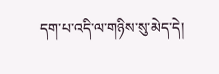དག་པ་འདི་ལ་གཉིས་སུ་མེད་དེ།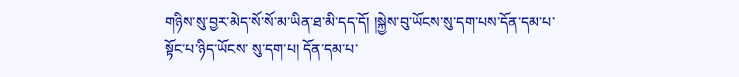གཉིས་སུ་བྱར་མེད་སོ་སོ་མ་ཡིན་ཐ་མི་དད་དོ། །སྐྱེས་བུ་ཡོངས་སུ་དག་པས་དོན་དམ་པ་སྟོང་པ་ཉིད་ཡོངས་ སུ་དག་པ། དོན་དམ་པ་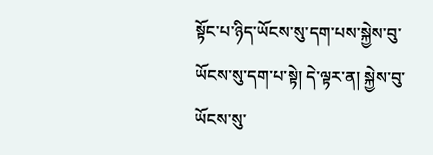སྟོང་པ་ཉིད་ཡོངས་སུ་དག་པས་སྐྱེས་བུ་ཡོངས་སུ་དག་པ་སྟེ། དེ་ལྟར་ན། སྐྱེས་བུ་ཡོངས་སུ་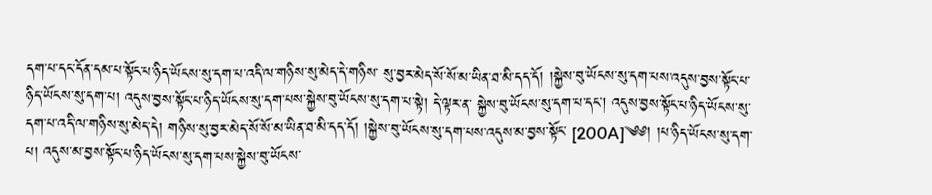དག་པ་དང་དོན་དམ་པ་སྟོང་པ་ཉིད་ཡོངས་སུ་དག་པ་འདི་ལ་གཉིས་སུ་མེད་དེ་གཉིས་ སུ་བྱར་མེད་སོ་སོ་མ་ཡིན་ཐ་མི་དད་དོ། །སྐྱེས་བུ་ཡོངས་སུ་དག་པས་འདུས་བྱས་སྟོང་པ་ཉིད་ཡོངས་སུ་དག་པ། འདུས་བྱས་སྟོང་པ་ཉིད་ཡོངས་སུ་དག་པས་སྐྱེས་བུ་ཡོངས་སུ་དག་པ་སྟེ། དེ་ལྟར་ན་ སྐྱེས་བུ་ཡོངས་སུ་དག་པ་དང། འདུས་བྱས་སྟོང་པ་ཉིད་ཡོངས་སུ་དག་པ་འདི་ལ་གཉིས་སུ་མེད་དེ། གཉིས་སུ་བྱར་མེད་སོ་སོ་མ་ཡིན་ཐ་མི་དད་དོ། །སྐྱེས་བུ་ཡོངས་སུ་དག་པས་འདུས་མ་བྱས་སྟོང་ [200A]༄༅། །པ་ཉིད་ཡོངས་སུ་དག་པ། འདུས་མ་བྱས་སྟོང་པ་ཉིད་ཡོངས་སུ་དག་པས་སྐྱེས་བུ་ཡོངས་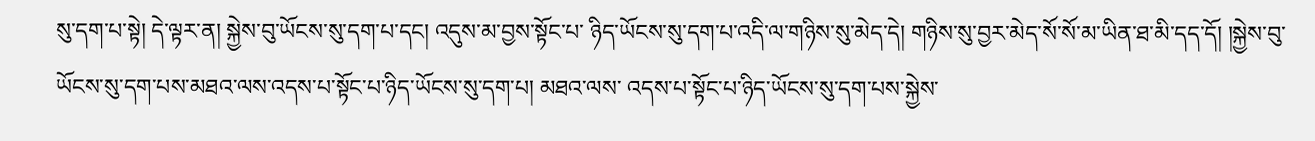སུ་དག་པ་སྟེ། དེ་ལྟར་ན། སྐྱེས་བུ་ཡོངས་སུ་དག་པ་དང། འདུས་མ་བྱས་སྟོང་པ་ ཉིད་ཡོངས་སུ་དག་པ་འདི་ལ་གཉིས་སུ་མེད་དེ། གཉིས་སུ་བྱར་མེད་སོ་སོ་མ་ཡིན་ཐ་མི་དད་དོ། །སྐྱེས་བུ་ཡོངས་སུ་དག་པས་མཐའ་ལས་འདས་པ་སྟོང་པ་ཉིད་ཡོངས་སུ་དག་པ། མཐའ་ལས་ འདས་པ་སྟོང་པ་ཉིད་ཡོངས་སུ་དག་པས་སྐྱེས་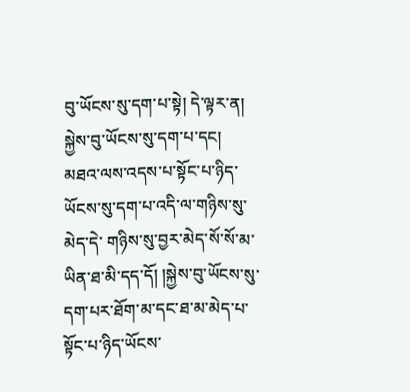བུ་ཡོངས་སུ་དག་པ་སྟེ། དེ་ལྟར་ན། སྐྱེས་བུ་ཡོངས་སུ་དག་པ་དང། མཐའ་ལས་འདས་པ་སྟོང་པ་ཉིད་ཡོངས་སུ་དག་པ་འདི་ལ་གཉིས་སུ་མེད་དེ་ གཉིས་སུ་བྱར་མེད་སོ་སོ་མ་ཡིན་ཐ་མི་དད་དོ། །སྐྱེས་བུ་ཡོངས་སུ་དག་པར་ཐོག་མ་དང་ཐ་མ་མེད་པ་སྟོང་པ་ཉིད་ཡོངས་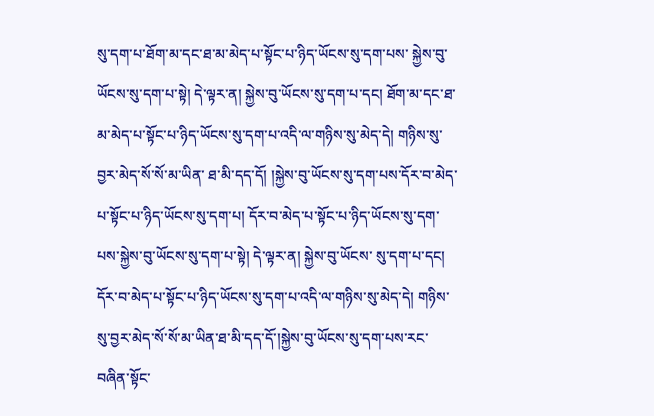སུ་དག་པ་ཐོག་མ་དང་ཐ་མ་མེད་པ་སྟོང་པ་ཉིད་ཡོངས་སུ་དག་པས་ སྐྱེས་བུ་ཡོངས་སུ་དག་པ་སྟེ། དེ་ལྟར་ན། སྐྱེས་བུ་ཡོངས་སུ་དག་པ་དང། ཐོག་མ་དང་ཐ་མ་མེད་པ་སྟོང་པ་ཉིད་ཡོངས་སུ་དག་པ་འདི་ལ་གཉིས་སུ་མེད་དེ། གཉིས་སུ་བྱར་མེད་སོ་སོ་མ་ཡིན་ ཐ་མི་དད་དོ། །སྐྱེས་བུ་ཡོངས་སུ་དག་པས་དོར་བ་མེད་པ་སྟོང་པ་ཉིད་ཡོངས་སུ་དག་པ། དོར་བ་མེད་པ་སྟོང་པ་ཉིད་ཡོངས་སུ་དག་པས་སྐྱེས་བུ་ཡོངས་སུ་དག་པ་སྟེ། དེ་ལྟར་ན། སྐྱེས་བུ་ཡོངས་ སུ་དག་པ་དང། དོར་བ་མེད་པ་སྟོང་པ་ཉིད་ཡོངས་སུ་དག་པ་འདི་ལ་གཉིས་སུ་མེད་དེ། གཉིས་སུ་བྱར་མེད་སོ་སོ་མ་ཡིན་ཐ་མི་དད་དོ་།སྐྱེས་བུ་ཡོངས་སུ་དག་པས་རང་བཞིན་སྟོང་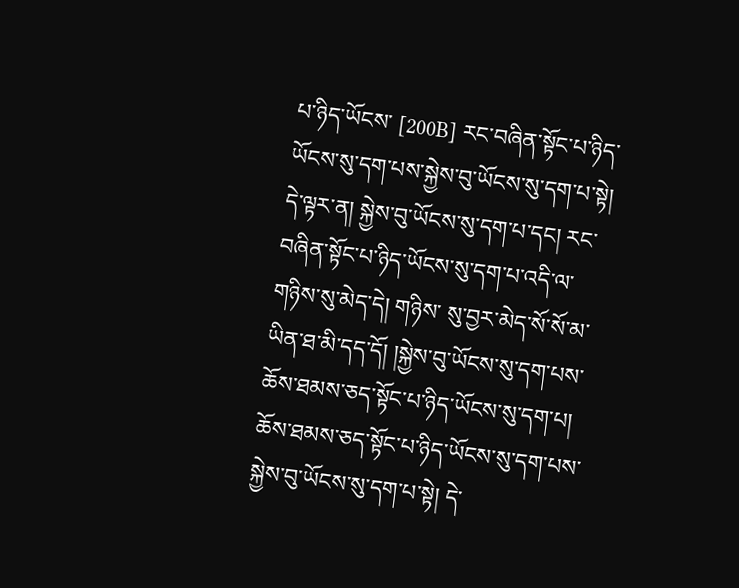པ་ཉིད་ཡོངས་ [200B] རང་བཞིན་སྟོང་པ་ཉིད་ཡོངས་སུ་དག་པས་སྐྱེས་བུ་ཡོངས་སུ་དག་པ་སྟེ། དེ་ལྟར་ན། སྐྱེས་བུ་ཡོངས་སུ་དག་པ་དང། རང་བཞིན་སྟོང་པ་ཉིད་ཡོངས་སུ་དག་པ་འདི་ལ་གཉིས་སུ་མེད་དེ། གཉིས་ སུ་བྱར་མེད་སོ་སོ་མ་ཡིན་ཐ་མི་དད་དོ། །སྐྱེས་བུ་ཡོངས་སུ་དག་པས་ཆོས་ཐམས་ཅད་སྟོང་པ་ཉིད་ཡོངས་སུ་དག་པ། ཆོས་ཐམས་ཅད་སྟོང་པ་ཉིད་ཡོངས་སུ་དག་པས་སྐྱེས་བུ་ཡོངས་སུ་དག་པ་སྟེ། དེ་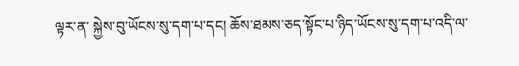ལྟར་ན་ སྐྱེས་བུ་ཡོངས་སུ་དག་པ་དང། ཆོས་ཐམས་ཅད་སྟོང་པ་ཉིད་ཡོངས་སུ་དག་པ་འདི་ལ་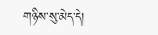གཉིས་སུ་མེད་དེ།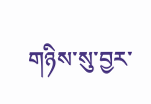གཉིས་སུ་བྱར་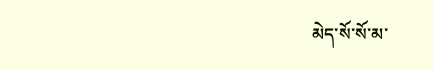མེད་སོ་སོ་མ་